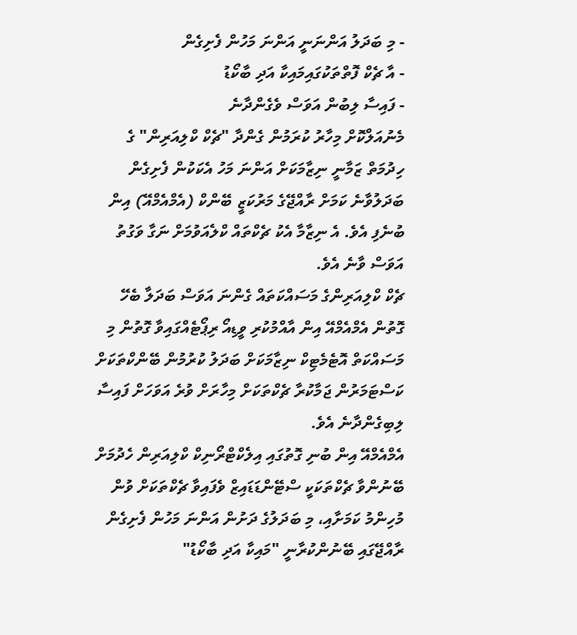- މި ބަދަލު އަންނަނީ އަންނަ މަހުން ފެށިގެން
- އާ ޗެކް ފޮތްތަކުގައިމައިކާ އަދި ބާކޯޑު
- ފައިސާ ލިބުން އަވަސް ވެގެންދާނެ
މެނުއަލްކޮށް މިހާރު ކުރަމުން ގެންދާ "ޗެކް ކްލިއަރިން" ގެ ހިދުމަތް ޒަމާނީ ނިޒާމަކަށް އަންނަ މަހު އެކަކުން ފެށިގެން ބަދަލުވާނެ ކަމަށް ރާއްޖޭގެ މަރުކަޒީ ބޭންކް (އެމްއެމްއޭ) އިން ބުނެފި އެވެ. އެ ނިޒާމާ އެކު ޗެކްތައް ކްލެއަވުމަށް ނަގާ ވަގުތު އަވަސް ވާނެ އެވެ.
ޗެކް ކްލިއަރިންގެ މަސައްކަތައް ގެންނަ އަވަސް ބަދަލާ ބެހޭ ގޮތުން އެމްއެމްއޭ އިން އާއްމުކުރި ވީޑިއޯ ރިޕޯޓެއްގައިވާ ގޮތުން މި މަސައްކަތް އޮޓެމެޓިކް ނިޒާމަކަށް ބަދަލު ކުރުމުން ބޭންކްތަކަށް ކަސްޓަމަރުން ޖަމާކުރާ ޗެކްތަކަށް މިހާރަށް ވުރެ އަވަހަށް ފައިސާ ލިބިގެންދާނެ އެވެ.
އެމްއެމްއޭ އިން ބުނި ގޮތުގައި އިލެކްޓްރޯނިކް ކްލިއަރިން ހެދުމަށް ބޭނުންވާ ޗެކްތަކަކީ ސްޓޭންޑަޑައިޒް ވެފައިވާ ޗެކްތަކަށް ވުން މުހިންމު ކަމަށާއި، މި ބަދަލުގެ ދަށުން އަންނަ މަހުން ފެށިގެން ރާއްޖޭގައި ބޭނުންކުރާނީ "މައިކާ އަދި ބާކޯޑު"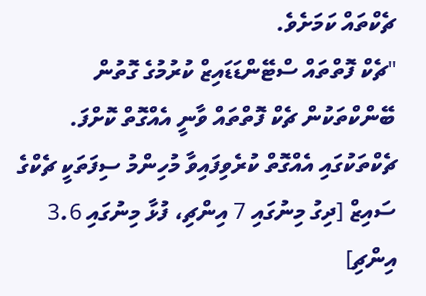ޗެކްތައް ކަމަށެވެ.
"ޗެކް ފޮތްތައް ސްޓޭންޑަޑައިޒް ކުރުމުގެ ގޮތުން ބޭންކްތަކުން ޗެކް ފޮތްތައް ވާނީ އެއްގޮތް ކޮށްފަ. ޗެކްތަކުގައި އެއްގޮތް ކުރެވިފައިވާ މުހިންމު ސިފަތަކީ ޗެކްގެ ސައިޒް [ދިގު މިނުގައި 7 އިންޗި، ފުޅާ މިނުގައި 3.6 އިންޗި]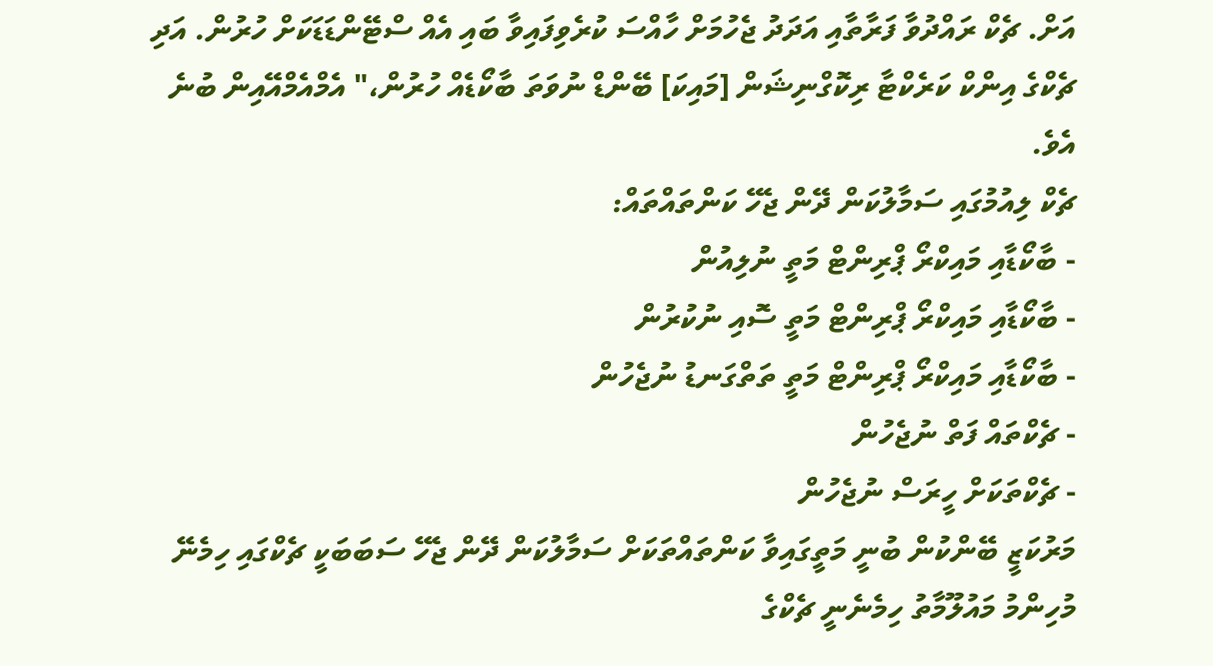އަށް. ޗެކް ރައްދުވާ ފަރާތާއި އަދަދު ޖެހުމަށް ހާއްސަ ކުރެވިފައިވާ ބައި އެއް ސްޓޭންޑަޑަކަށް ހުރުން. އަދި ޗެކްގެ އިންކް ކަރެކްޓާ ރިކޮގްނިޝަން [މައިކަ] ބޭންޑް ނުވަތަ ބާކޯޑެއް ހުރުން،" އެމްއެމްއޭއިން ބުނެ އެވެ.
ޗެކް ލިއުމުގައި ސަމާލުކަން ދޭން ޖެހޭ ކަންތައްތައް:
- ބާކޯޑާއި މައިކްރޯ ޕްރިންޓް މަތީ ނުލިއުން
- ބާކޯޑާއި މައިކްރޯ ޕްރިންޓް މަތީ ސޮއި ނުކުރުން
- ބާކޯޑާއި މައިކްރޯ ޕްރިންޓް މަތީ ތަތްގަނޑު ނުޖެހުން
- ޗެކްތައް ފަތް ނުޖެހުން
- ޗެކްތަކަށް ހީރަސް ނުޖެހުން
މަރުކަޒީ ބޭންކުން ބުނީ މަތީގައިވާ ކަންތައްތަކަށް ސަމާލުކަން ދޭން ޖެހޭ ސަބަބަކީ ޗެކްގައި ހިމެނޭ މުހިންމު މައުލޫމާތު ހިމެނެނީ ޗެކްގެ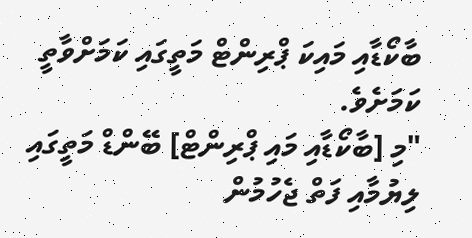ބާކޯޑާއި މައިކަ ޕްރިންޓް މަތީގައި ކަމަށްވާތީ ކަމަށެވެ.
"މި [ބާކޯޑާއި މައި ޕްރިންޓް] ބޭންޑް މަތީގައި ލިޔުމާއި ފަތް ޖެހުމުން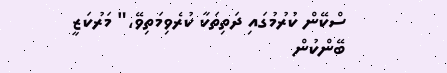ސްކޭން ކުރުމުގައި ދަތިތަކާ ކުރެވިމަތިވޭ،" މަރުކަޒީ ބޭންކުން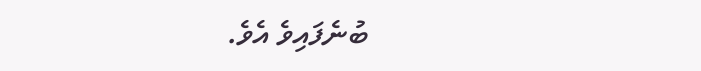ބުނެފައިވެ އެވެ.